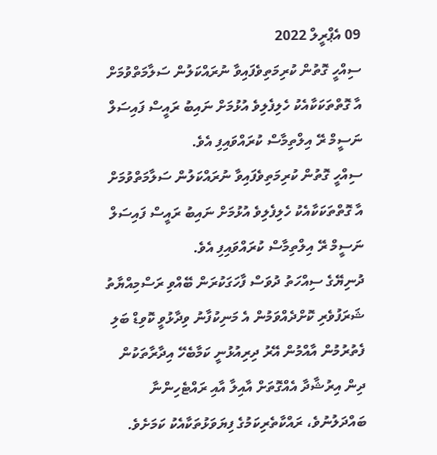09 އެޕްރީލް 2022
ސިއްހީ ގޮތުން ކުރިމަތިވެފައިވާ ނުރައްކަލުން ސަލާމަތްވުމަށް އާ ގޮތްތަކަކާއެކު ހެލިފެލިވެ އުޅުމަށް ނައިބު ރައީސް ފައިސަލް ނަސީމް ރޭ އިލްތިމާސް ކުރައްވައިފި އެވެ.
ސިއްހީ ގޮތުން ކުރިމަތިވެފައިވާ ނުރައްކަލުން ސަލާމަތްވުމަށް އާ ގޮތްތަކަކާއެކު ހެލިފެލިވެ އުޅުމަށް ނައިބު ރައީސް ފައިސަލް ނަސީމް ރޭ އިލްތިމާސް ކުރައްވައިފި އެވެ.
ދުނިޔޭގެ ސިއްހަތު ދުވަސް ފާހަގަކުރަން ބޭއްވި ރަސްމިއްޔާތު ޝަރަފުވެރި ކޮށްދެއްވަމުން އެ މަނިކުފާނު ވިދާޅުވީ ކޮވިޑް ބަލި ފެތުރުމުން އާއްމުން އޭރު ދިރިއުޅުނީ ކަމާބެހޭ އިދާރާތަކުން ދިން އިރުޝާދާ އެއްގޮތަށް އާއިލާ އާއި ރައްޓެހިންނާ ބައްދަލުނުވެ، ރައްކާތެރިކަމުގެ ފިޔަވަޅުތަކާއެކު ކަމަށެވެ.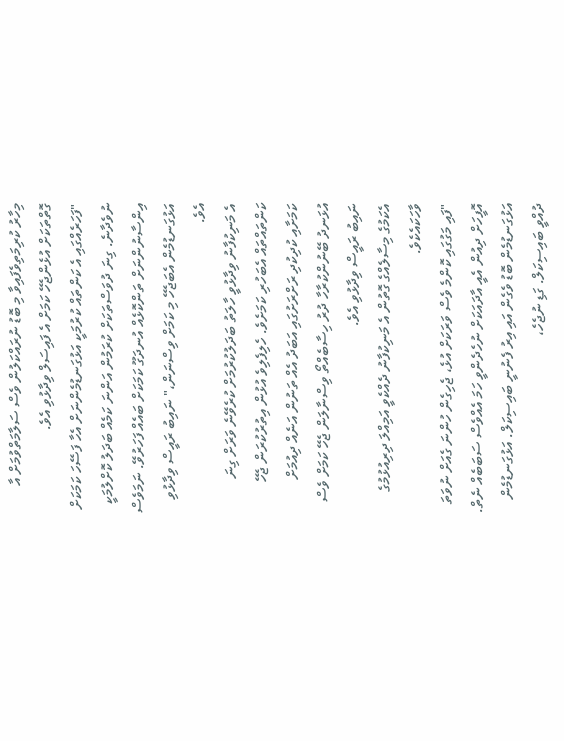މިހާރު ކުރިމަތިވެފައިވާ މި ބޮޑު ނުރައްކަލުން ވެސް ސަލާމަތްވުމަށް އާ ގޮތްތަކަށް އުޅެންޖެހޭ ކަމަށް އެ ފައިސަލް ވިދާޅުވި އެވެ.
"ފަހަރެއްގައި އެ ކަންތައް ކުރުމަކީ އަޅުގަނޑުމެންނަށް އެހާ ފަސޭހަ ކަމަކަށް ނުވެދާނެ. ގިނަ ދުވަސްތަކަށް ކުރަމުން އަންނަ ކަމެއް ބަދަލު ކޮށްލުމަކީ އިންސާނުންނަށް ތަންކޮޅެއް އުނދަގޫ ކަމަކަށް ބައެއް ފަހަރުވޭ. ނަމަވެސް އަޅުގަނޑުމެން އެބަޖެހޭ މި ކަމަށް ވިސްނަން،" ނައިބު ރައީސް ވިދާޅުވި އެވެ.
އެ މަނިކުފާނު ވިދާޅުވީ ހާލަތު ބަދަލުކުރުމަށް ކުރެވޭނެ ވަރަށް ގިނަ ކަންތައްތައް އެބަހުރި ކަމަށެވެ. ހެލިފެލިވެ އުޅުން އިތުރުކުރަން ޖެހޭ ކަމަށާއި ކުދިކުދި ރަށްރަށުގައި އަބަދު އެއް ތަނުން އަނެއް ދިއުމަށް އުޅަނދު ބޭނުންކުރާހާ ދުރު ހިސާބެއްތޯ ވިސްނާލަން ޖެހޭ ކަމަށް ވެސް ނައިބު ރައީސް ވިދާޅުވި އެވެ.
އެކަމުގެ މިސާލެއްގެ ގޮތުން އެ މަނިކުފާނު ދެއްކެވީ އަމިއްލަ ދިރިއުޅުމުގެ ވާހަކައެކެވެ.
"ފައި މަގުގައި ކޮންމެ ވެސް ވަރަކަށް އުޅެ، ޖެހިގެން ހުންނަ ގެއަށް ނުވަތަ އޮފީހަށް ދިއުން އެއީ އާދައަކަށް ނުހެދެންވީ ހަމަ އެއްވެސް ސަބަބެއް ނެތް. އަޅުގަނޑުމެން ބޮޑު ވެގެން އައި އިރު ފެނުނީ ބައިސިކަލް. އަޅުގަނޑުމެން ދުއްވީ ބައިސިކަލް. ގަޑި ނުޖެހެ،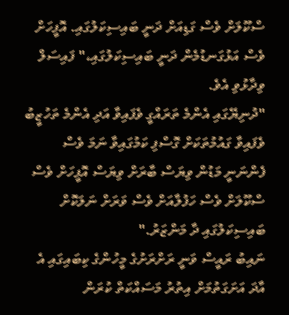ސްކޫލަށް ވެސް ގަޑިއަށް ދަނީ ބައިސިކަލުގައި. އޮފީހަށް ވެސް އަޅުގަނޑުމެން ދަނީ ބައިސިކަލުގައި،" ފައިސަލް ވިދާޅުވި އެވެ.
"ދުނިޔޭގައި އެންމެ ތަރައްގީ ވެފައިވާ އަދި އެންމެ ތަހުޒީބު ވެފައިވާ ގައުމުތަކަށް ގޮސްފި ކަމުގައިވާ ނަމަ ވެސް ފެންނަނީ މަޑުން ވިޔަސް ބާރަށް ވިޔަސް އޮފީހަށް ވެސް ސްކޫލަށް ވެސް ހަފުލާއަށް ވެސް ވަރަށް ނަލަކޮށް ބައިސިކަލުގައި ދާ މަންޒަރު."
ނައިބު ރައީސް ވަނީ ރަށްރަށުގެ މީހުންގެ ކިބައިގައި އެ އާދަ އަށަގަތުމަށް އިތުރު މަސައްކަތް ކުރަން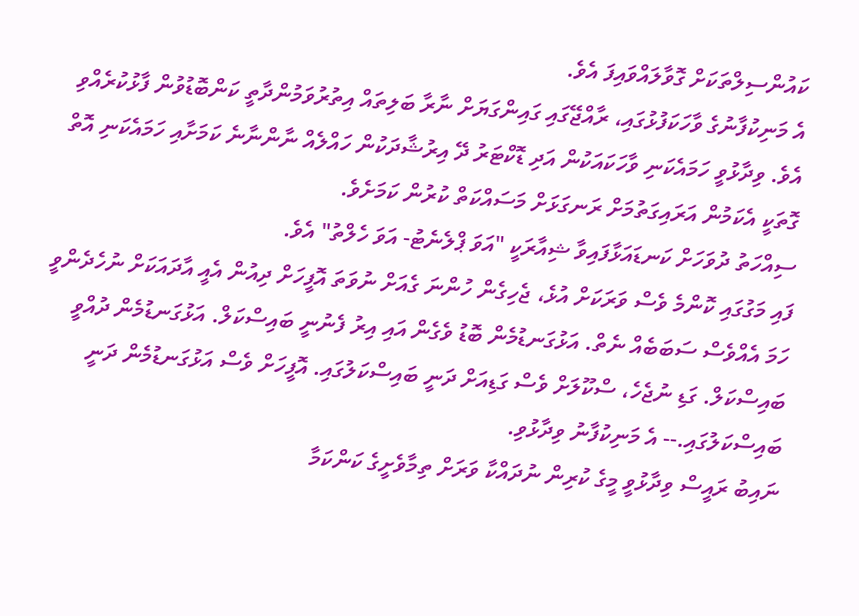ކައުންސިލްތަކަށް ގޮވާލައްވައިފަ އެވެ.
އެ މަނިކުފާނުގެ ވާހަކަފުޅުގައި، ރާއްޖޭގައި ގައިންގަޔަށް ނާރާ ބަލިތައް އިތުރުވަމުންދާތީ ކަންބޮޑުވުން ފާޅުކުރެއްވި އެވެ. ވިދާޅުވީ ހަމައެކަނި ވާހަކައަކުން އަދި ޑޮކްޓަރު ދޭ އިރުޝާދަކުން ހައްލެއް ނާންނާނެ ކަމަށާއި ހަމައެކަނި އޮތް ގޮތަކީ އެކަމުން އަރައިގަތުމަށް ރަނގަޅަށް މަސައްކަތް ކުރުން ކަމަށެވެ.
ސިއްހަތު ދުވަހަށް ކަނޑައަޅާފައިވާ ޝިއާރަކީ "އަވަ ޕްލެނެޓު- އަވަ ހެލްތު" އެވެ.
ފައި މަގުގައި ކޮންމެ ވެސް ވަރަކަށް އުޅެ، ޖެހިގެން ހުންނަ ގެއަށް ނުވަތަ އޮފީހަށް ދިއުން އެއީ އާދައަކަށް ނުހެދެންވީ ހަމަ އެއްވެސް ސަބަބެއް ނެތް. އަޅުގަނޑުމެން ބޮޑު ވެގެން އައި އިރު ފެނުނީ ބައިސްކަލް. އަޅުގަނޑުމެން ދުއްވީ ބައިސްކަލް. ގަޑި ނުޖެހެ، ސްކޫލަށް ވެސް ގަޑިއަށް ދަނީ ބައިސްކަލުގައި. އޮފީހަށް ވެސް އަޅުގަނޑުމެން ދަނީ ބައިސްކަލުގައި.-- އެ މަނިކުފާނު ވިދާޅުވި.
ނައިބު ރައީސް ވިދާޅުވީ މީގެ ކުރިން ނުދައްކާ ވަރަށް ތިމާވެށީގެ ކަންކަމާ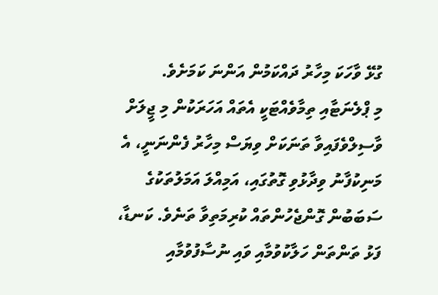ގުޅޭ ވާހަކަ މިހާރު ދައްކަމުން އަންނަ ކަމަށެވެ.
މި ޕްލެނަޓާއި ތިމާވެއްޓަކީ އެތައް އަހަރަކުން މި ޖީލަށް ވާސިލްވެފައިވާ ތަނަކަށް ވިޔަސް މިހާރު ފެންނަނީ، އެ މަނިކުފާނު ވިދާޅުވި ގޮތުގައި، އަމިއްލަ އަމަލުތަކުގެ ސަބަބުން ގޮންޖެހުންތައް ކުރިމަތިވާ ތަނެވެ. ކަނޑާ، ފަޅު ތަންތަން ހަލާކުވުމާއި ވައި ނުސާފުވުމާއި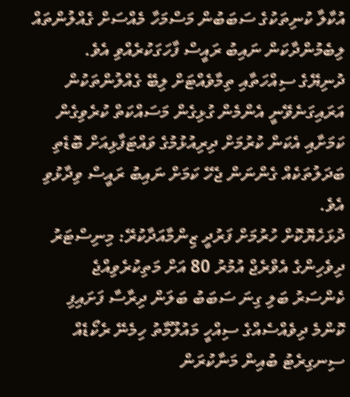އުކާލާ ކުނިތަކުގެ ސަބަބުން މަސްމަހާ މެއްސަށް ގެއްލުންތައް ލިބެމުންދާކަން ނައިބު ރައީސް ފާހަގަކުރެއްވި އެވެ.
ދުނިޔޭގެ ސިއްހަތާއި ތިމާވެއްޓަށް ލިބޭ ގެއްލުންތަކުން އަރައިގަނެވޭނީ އެންމެން ގުޅިގެން މަސައްކަތް ކުރެވިގެން ކަމަށާއި އެކަން ކުރުމަށް ދިރިއުޅުމުގެ ވައްޓަފާޅިއަށް ބޮޑެތި ބަދަލުތަކެއް ގެންނަން ޖެހޭ ކަމަށް ނައިބު ރައީސް ވިދާޅުވި އެވެ.
ދުޅަހެޔޮކޮށް ހުރުމަށް ފަރުދީ ޒިންމާއަދާކުރޭ: މިނިސްޓަރު
ދިވެހިންގެ އެވްރެޖް އުމުރު 80 އަށް މަތިކުރެވިއްޖެ
ކެންސަރު ބަލި ގިނަ ސަބަބު ބަލަން ދިރާސާ ފަށައިފި
ކޮންމެ ދިވެއްސެއްގެ ސިއްހީ މައުލޫމާތު ހިމެނޭ ރެކޯޑެއް
ސިނގިރެޓު ބުއިން މަނާކުރަން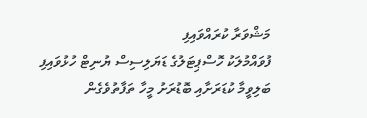މަޝްވަރާ ކުރައްވައިފި
ފުވައްމުލަކު ހޮސްޕިޓަލުގެ ޑަޔަލިސިސް ޔުނިޓް ހުޅުވައިފި
ބަލިވީމާ ކުޑަރަށާއި ބޮޑުރަށު މީހާ ތަފާތުވެގެން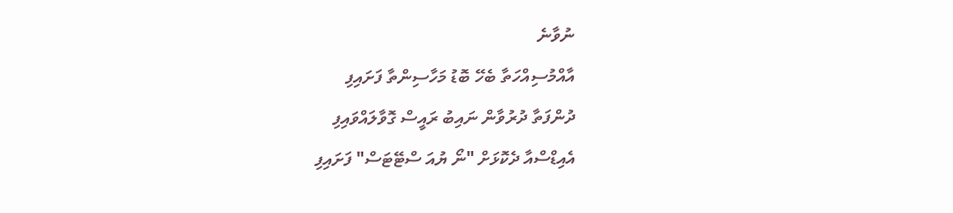ނުވާނެ
އާއްމުސިއްހަތާ ބެހޭ ބޮޑު މަހާސިންތާ ފަށައިފި
ދުންފަތާ ދުރުވާން ނައިބު ރައީސް ގޮވާލައްވައިފި
އެއިޑްސްއާ ދެކޮޅަށް "ނޯ ޔުއަ ސްޓޭޓަސް" ފަށައިފި